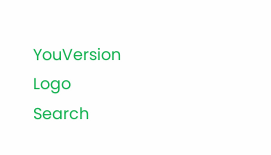YouVersion Logo
Search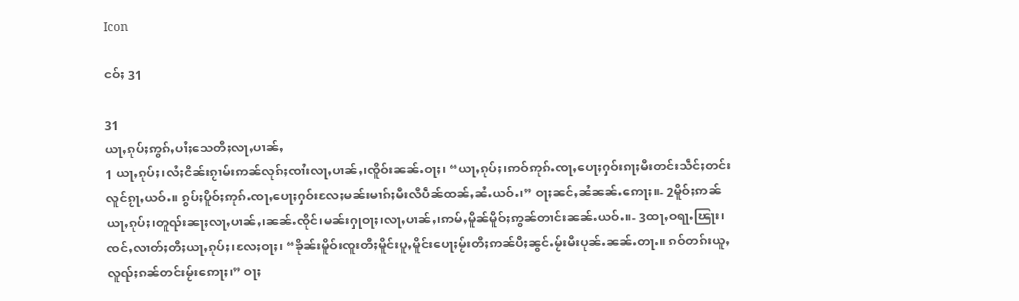Icon

ငဝ်ႈ 31

31
ယႃႇၵုပ်ႈဢွၵ်ႇပၢႆႈသေတီႈလႃႇပၢၼ်ႇ
1 ယႃႇၵုပ်ႈ၊လႆႈငိၼ်းၵႂၢမ်းဢၼ်လုၵ်ႈၸၢႆးလႃႇပၢၼ်ႇ၊ၸိူဝ်းၼၼ်ႉဝႃႈ၊ “ယႃႇၵုပ်ႈ၊ဢဝ်ဢုၵ်ႉၸႃႇပေႃႈႁဝ်းၵႃႈမီးတင်းသဵင်ႈတင်းလူင်ၵႂႃႇယဝ်ႉ။ ၵွပ်ႈပိူဝ်ႈဢုၵ်ႉၸႃႇပေႃႈႁဝ်းလႄႈမၼ်းမၢၵ်ႈမီးလီပဵၼ်ထၼ်ႇၼႆႉယဝ်ႉ၊” ဝႃႈၼင်ႇၼႆၼၼ်ႉဢေႃႈ။- 2မိူဝ်ႈဢၼ်ယႃႇၵုပ်ႈ၊တူၺ်းၼႃႈလႃႇပၢၼ်ႇ၊ၼၼ်ႉၸိုင်၊မၼ်းႁုဝႃႈ၊လႃႇပၢၼ်ႇ၊ဢမ်ႇမိူၼ်မိူဝ်ႈဢွၼ်တၢင်းၼၼ်ႉယဝ်ႉ။- 3ထႃႇဝရႃႉၽြႃး၊ၸင်ႇလၢတ်ႈတီႈယႃႇၵုပ်ႈ၊လႄႈဝႃႈ၊ “ၶိုၼ်းမိူဝ်းၸူးတီႈမိူင်းပူႇမိူင်းပေႃႈမႂ်းတီႈဢၼ်ပီႈၼွင်ႉမႂ်းမီးပုၼ်ႉၼၼ်ႉတႃႉ။ ၵဝ်တၵ်းယူႇလူၺ်ႈၵၼ်တင်းမႂ်းဢေႃႈ၊” ဝႃႈ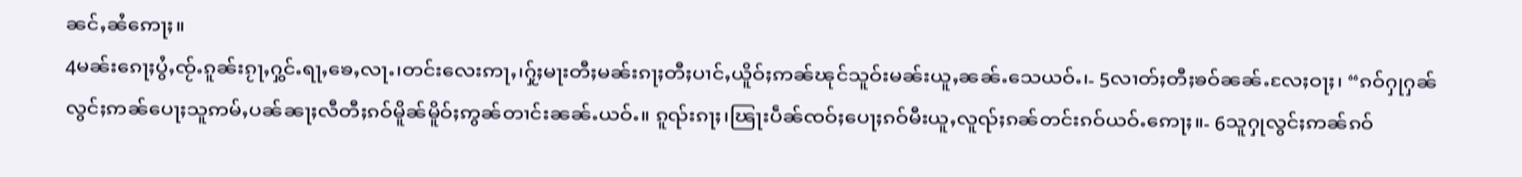ၼင်ႇၼႆဢေႃႈ။
4မၼ်းၵေႃႈပွႆႇၸႂ်ႉၵူၼ်းၵႂႃႇႁွင်ႉရႃႇၶေႇလႃႉ၊တင်းလေးဢႃႇ၊ႁႂ်ႈမႃးတီႈမၼ်းၵႃႈတီႈပၢင်ႇယိူဝ်ႈဢၼ်ၽုင်သူဝ်းမၼ်းယူႇၼၼ်ႉသေယဝ်ႉ၊- 5လၢတ်ႈတီႈၶဝ်ၼၼ်ႉလႄႈဝႃႈ၊ “ၵဝ်ႁုႁၼ်လွင်ႈဢၼ်ပေႃႈသူဢမ်ႇပၼ်ၼႃႈလီတီႈၵဝ်မိူၼ်မိူဝ်ႈဢွၼ်တၢင်းၼၼ်ႉယဝ်ႉ။ ၵူၺ်းၵႃႈ၊ၽြႃးပဵၼ်ၸဝ်ႈပေႃႈၵဝ်မီးယူႇလူၺ်ႈၵၼ်တင်းၵဝ်ယဝ်ႉဢေႃႈ။- 6သူႁုလွင်ႈဢၼ်ၵဝ်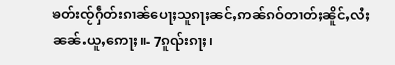ၶတ်းၸႂ်ႁဵတ်းၵၢၼ်ပေႃႈသူၵႃႈၼင်ႇဢၼ်ၵဝ်တၢတ်ႈၼိူင်ႇလႆႈၼၼ်ႉယူႇဢေႃႈ။- 7ၵူၺ်းၵႃႈ၊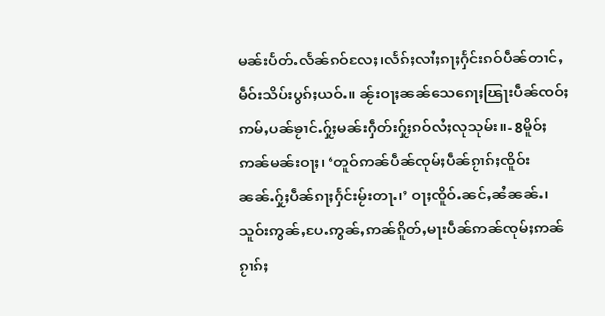မၼ်းပႅတ်ႉလႅၼ်ၵဝ်လႄႈ၊လႅၵ်ႈလၢႆႈၵႃႈႁႅင်းၵဝ်ပဵၼ်တၢင်ႇမဵဝ်းသိပ်းပွၵ်ႈယဝ်ႉ။ ၼႂ်းဝႃႈၼၼ်သေၵေႃႈၽြႃးပဵၼ်ၸဝ်ႈဢမ်ႇပၼ်ၶႂၢင်ႉႁႂ်ႈမၼ်းႁဵတ်းႁႂ်ႈၵဝ်လႆႈလုသုမ်း။- 8မိူဝ်ႈဢၼ်မၼ်းဝႃႈ၊ ‘တူဝ်ဢၼ်ပဵၼ်ၸုမ်ႈပဵၼ်ၵႂၢၵ်ႈၸိူဝ်းၼၼ်ႉႁႂ်ႈပဵၼ်ၵႃႈႁႅင်းမႂ်းတႃႉ၊’ ဝႃႈၸိူဝ်ႉၼင်ႇၼႆၼၼ်ႉ၊သူဝ်းဢွၼ်ႇပႄႉဢွၼ်ႇဢၼ်ၵိူတ်ႇမႃးပဵၼ်ဢၼ်ၸုမ်ႈဢၼ်ၵႂၢၵ်ႈ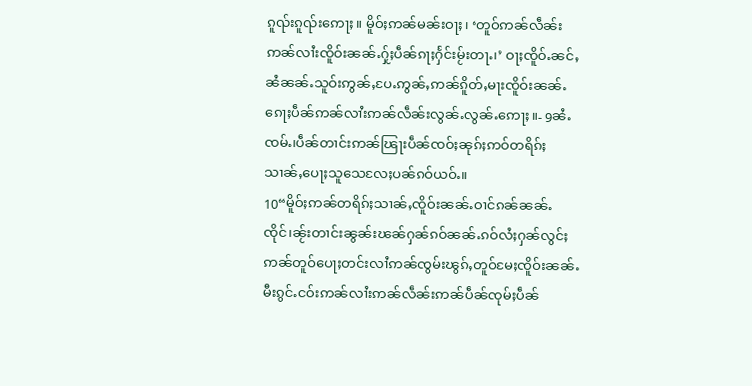ၵူၺ်းၵူၺ်းဢေႃႈ။ မိူဝ်ႈဢၼ်မၼ်းဝႃႈ၊ ‘တူဝ်ဢၼ်လဵၼ်းဢၼ်လၢႆးၸိူဝ်းၼၼ်ႉႁႂ်ႈပဵၼ်ၵႃႈႁႅင်းမႂ်းတႃႉ၊’ ဝႃႈၸိူဝ်ႉၼင်ႇၼႆၼၼ်ႉသူဝ်းဢွၼ်ႇပႄႉဢွၼ်ႇဢၼ်ၵိူတ်ႇမႃးၸိူဝ်းၼၼ်ႉၵေႃႈပဵၼ်ဢၼ်လၢႆးဢၼ်လဵၼ်းလွၼ်ႉလွၼ်ႉဢေႃႈ။- 9ၼႆႉၸမ်ႉ၊ပဵၼ်တၢင်းဢၼ်ၽြႃးပဵၼ်ၸဝ်ႈၼုၵ်ႈဢဝ်တရိၵ်ႈသၢၼ်ႇပေႃႈသူသေလႄႈပၼ်ၵဝ်ယဝ်ႉ။
10“မိူဝ်ႈဢၼ်တရိၵ်ႈသၢၼ်ႇၸိူဝ်းၼၼ်ႉဝၢင်ၵၼ်ၼၼ်ႉၸိုင်၊ၼႂ်းတၢင်းၼွၼ်းၽၼ်ႁၼ်ၵဝ်ၼၼ်ႉၵဝ်လႆႈႁၼ်လွင်ႈဢၼ်တူဝ်ပေႃႈတင်းလၢႆဢၼ်ၸွမ်းၽွၵ်ႇတူဝ်မႄႈၸိူဝ်းၼၼ်ႉမီးၵွင်ႉငဝ်းဢၼ်လၢႆးဢၼ်လဵၼ်းဢၼ်ပဵၼ်ၸုမ်ႈပဵၼ်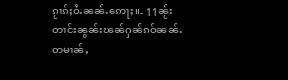ၵႂၢၵ်ႈဝႆႉၼၼ်ႉဢေႃႈ။- 11ၼႂ်းတၢင်းၼွၼ်းၽၼ်ႁၼ်ၵဝ်ၼၼ်ႉတမၢၼ်ႇ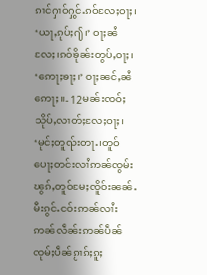ၵၢင်ႁၢဝ်ႁွင်ႉၵဝ်လႄႈဝႃႈ၊ ‘ယႃႇၵုပ်ႈ႟၊’ ဝႃႈၼႆလႄႈ၊ၵဝ်ၶိုၼ်းတွပ်ႇဝႃႈ၊ ‘ဢေႃႈၶႃႈ၊’ ဝႃႈၼင်ႇၼႆဢေႃႈ။- 12မၼ်းၸဝ်ႈသိုပ်ႇလၢတ်ႈလႄႈဝႃႈ၊ ‘မုင်ႈတူၺ်းတႃႉ၊တူဝ်ပေႃႈတင်းလၢႆဢၼ်ၸွမ်းၽွၵ်ႇတူဝ်မႄႈၸိူဝ်းၼၼ်ႉမီးၵွင်ႉငဝ်းဢၼ်လၢႆးဢၼ်လဵၼ်းဢၼ်ပဵၼ်ၸုမ်ႈပဵၼ်ၵႂၢၵ်ႈၵူႈ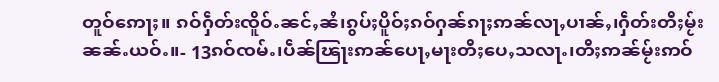တူဝ်ဢေႃႈ။ ၵဝ်ႁဵတ်းၸိူဝ်ႉၼင်ႇၼႆ၊ၵွပ်ႈပိူဝ်ႈၵဝ်ႁၼ်ၵႃႈဢၼ်လႃႇပၢၼ်ႇ၊ႁဵတ်းတီႈမႂ်းၼၼ်ႉယဝ်ႉ။- 13ၵဝ်ၸမ်ႉ၊ပဵၼ်ၽြႃးဢၼ်ပေႃႇမႃးတီႈပေႇသလႃႉ၊တီႈဢၼ်မႂ်းဢဝ်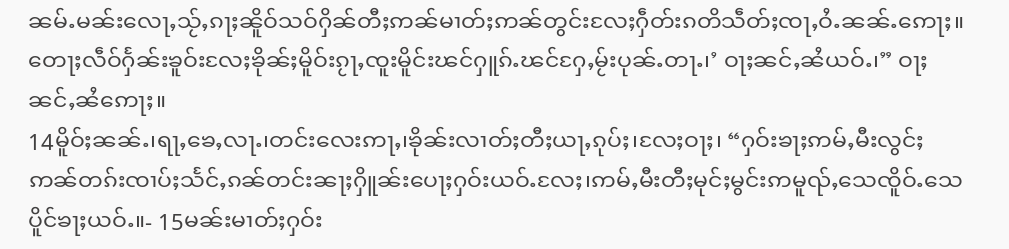ၼမ်ႉမၼ်းလေႃႇသႂ်ႇၵႃႈၼိူဝ်သဝ်ႁိၼ်တီႈဢၼ်မၢတ်ႈဢၼ်တွင်းလႄႈႁဵတ်းၵတိသဵတ်ႈၸႃႇဝႆႉၼၼ်ႉဢေႃႈ။ တေႃႈလဵဝ်ႁႅၼ်းၶူဝ်းလႄႈၶိုၼ်ႈမိူဝ်းၵႂႃႇၸူးမိူင်းၽင်ႁူၵ်ႉၽင်ႁႄႇမႂ်းပုၼ်ႉတႃႉ၊’ ဝႃႈၼင်ႇၼႆယဝ်ႉ၊” ဝႃႈၼင်ႇၼႆဢေႃႈ။
14မိူဝ်ႈၼၼ်ႉ၊ရႃႇၶေႇလႃႉ၊တင်းလေးဢႃႇ၊ၶိုၼ်းလၢတ်ႈတီႈယႃႇၵုပ်ႈ၊လႄႈဝႃႈ၊ “ႁဝ်းၶႃႈဢမ်ႇမီးလွင်ႈဢၼ်တၵ်းၸၢပ်ႈသႅင်ႇၵၼ်တင်းၼႃႈႁိူၼ်းပေႃႈႁဝ်းယဝ်ႉလႄႈ၊ဢမ်ႇမီးတီႈမုင်ႈမွင်းဢမူၺ်ႇသေၸိူဝ်ႉသေပိူင်ၶႃႈယဝ်ႉ။- 15မၼ်းမၢတ်ႈႁဝ်း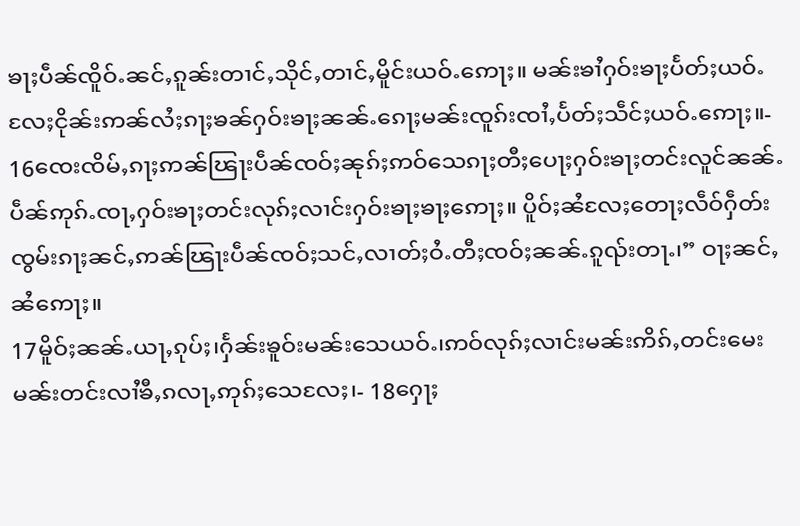ၶႃႈပဵၼ်ၸိူဝ်ႉၼင်ႇၵူၼ်းတၢင်ႇသိုင်ႇတၢင်ႇမိူင်းယဝ်ႉဢေႃႈ။ မၼ်းၶၢႆႁဝ်းၶႃႈပႅတ်ႈယဝ်ႉလႄႈငိုၼ်းဢၼ်လႆႈၵႃႈၶၼ်ႁဝ်းၶႃႈၼၼ်ႉၵေႃႈမၼ်းၸူၵ်းၸၢႆႇပႅတ်ႈသဵင်ႈယဝ်ႉဢေႃႈ။- 16ၸေးၸိမ်ႇၵႃႈဢၼ်ၽြႃးပဵၼ်ၸဝ်ႈၼုၵ်ႈဢဝ်သေၵႃႈတီႈပေႃႈႁဝ်းၶႃႈတင်းလူင်ၼၼ်ႉပဵၼ်ဢုၵ်ႉၸႃႇႁဝ်းၶႃႈတင်းလုၵ်ႈလၢင်းႁဝ်းၶႃႈၶႃႈဢေႃႈ။ ပိူဝ်ႈၼႆလႄႈတေႃႈလဵဝ်ႁဵတ်းၸွမ်းၵႃႈၼင်ႇဢၼ်ၽြႃးပဵၼ်ၸဝ်ႈသင်ႇလၢတ်ႈဝႆႉတီႈၸဝ်ႈၼၼ်ႉၵူၺ်းတႃႉ၊” ဝႃႈၼင်ႇၼႆဢေႃႈ။
17မိူဝ်ႈၼၼ်ႉယႃႇၵုပ်ႈ၊ႁႅၼ်းၶူဝ်းမၼ်းသေယဝ်ႉ၊ဢဝ်လုၵ်ႈလၢင်းမၼ်းဢိၵ်ႇတင်းမေးမၼ်းတင်းလၢႆၶီႇၵလႃႇဢုၵ်ႈသေလႄႈ၊- 18ႁေႃႈ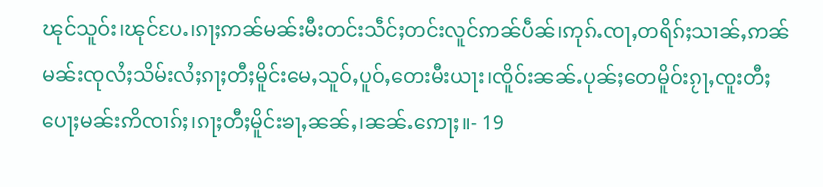ၽုင်သူဝ်း၊ၽုင်ပႄႉ၊ၵႃႈဢၼ်မၼ်းမီးတင်းသဵင်ႈတင်းလူင်ဢၼ်ပဵၼ်၊ဢုၵ်ႉၸႃႇတရိၵ်ႈသၢၼ်ႇဢၼ်မၼ်းၸုလႆႈသိမ်းလႆႈၵႃႈတီႈမိူင်းမေႇသူဝ်ႇပူဝ်ႇတေးမီးယႃး၊ၸိူဝ်းၼၼ်ႉပုၼ်ႈတေမိူဝ်းၵႂႃႇၸူးတီႈပေႃႈမၼ်းဢိၸၢၵ်ႈ၊ၵႃႈတီႈမိူင်းၶႃႇၼၼ်ႇ၊ၼၼ်ႉဢေႃႈ။- 19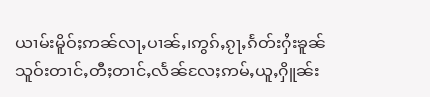ယၢမ်းမိူဝ်ႈဢၼ်လႃႇပၢၼ်ႇ၊ဢွၵ်ႇၵႂႃႇၵႅတ်းႁႆးၶူၼ်သူဝ်းတၢင်ႇတီႈတၢင်ႇလႅၼ်လႄႈဢမ်ႇယူႇႁိူၼ်း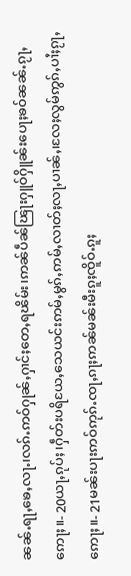ၼၼ်ႉရႃႇၶေႇလႃႉ၊လၵ်ႉဢဝ်ႁုၼ်ႇႁၢင်ႈတေႇရၽိမ်း၊ဢၼ်ပဵၼ်ၽြႃးႁူဝ်ႁိူၼ်းပေႃႈၶဝ်ၼၼ်ႉၵႂႃႇဢေႃႈ။- 20ယႃႇၵုပ်ႈ၊ႁဵတ်းပရိယႄႇသေယင်းဢမ်ႇမွၵ်ႇဢမ်ႇလၢတ်ႈလႃႇပၢၼ်ႇ၊လႄႈလွမ်ဢွၵ်ႇပၢႆႈၵႂႃႇဢေႃႈ။- 21မၼ်းပႃးဢဝ်ဢုၵ်ႉၸႃႇၵႃႈဢၼ်မၼ်းမီးၵူႈၸိူဝ်ႉၵူႈ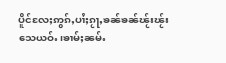ပိူင်လႄႈဢွၵ်ႇပၢႆႈၵႂႃႇၶၼ်ၶၼ်ၽႂ်းၽႂ်းသေယဝ်ႉ၊ၶၢမ်ႈၼမ်ႉ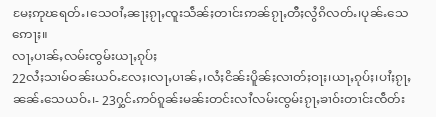မႄႈဢုၽရတ်ႉ၊သေဝၢႆႇၼႃႈၵႂႃႇၸူးသဵၼ်ႈတၢင်းဢၼ်ၵႂႃႇတီႈလွႆၵိလတ်ႉ၊ပုၼ်ႉသေဢေႃႈ။
လႃႇပၢၼ်ႇလမ်းၸွမ်းယႃႇၵုပ်ႈ
22လႆႈသၢမ်ဝၼ်းယဝ်ႉလႄႈ၊လႃႇပၢၼ်ႇ၊လႆႈငိၼ်းပိူၼ်ႈလၢတ်ႈဝႃႈ၊ယႃႇၵုပ်ႈ၊ပၢႆႈၵႂႃႇၼၼ်ႉသေယဝ်ႉ၊- 23ႁွင်ႉဢဝ်ၵူၼ်းမၼ်းတင်းလၢႆလမ်းၸွမ်းၵႂႃႇၶၢဝ်းတၢင်းၸဵတ်း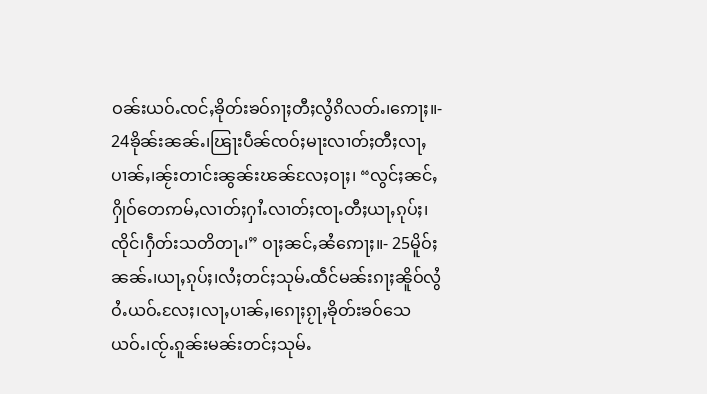ဝၼ်းယဝ်ႉၸင်ႇၶိုတ်းၶဝ်ၵႃႈတီႈလွႆၵိလတ်ႉ၊ဢေႃႈ။- 24ၶိုၼ်းၼၼ်ႉ၊ၽြႃးပဵၼ်ၸဝ်ႈမႃးလၢတ်ႈတီႈလႃႇပၢၼ်ႇ၊ၼႂ်းတၢင်းၼွၼ်းၽၼ်လႄႈဝႃႈ၊ “လွင်ႈၼင်ႇႁိုဝ်တေဢမ်ႇလၢတ်ႈႁၢႆႉလၢတ်ႈၸႃႉတီႈယႃႇၵုပ်ႈ၊ၸိုင်၊ႁဵတ်းသတိတႃႉ၊” ဝႃႈၼင်ႇၼႆဢေႃႈ။- 25မိူဝ်ႈၼၼ်ႉ၊ယႃႇၵုပ်ႈ၊လႆႈတင်ႈသုမ်ႉထဵင်မၼ်းၵႃႈၼိူဝ်လွႆဝႆႉယဝ်ႉလႄႈ၊လႃႇပၢၼ်ႇ၊ၵေႃႈၵႂႃႇၶိုတ်းၶဝ်သေယဝ်ႉ၊ၸႂ်ႉၵူၼ်းမၼ်းတင်ႈသုမ်ႉ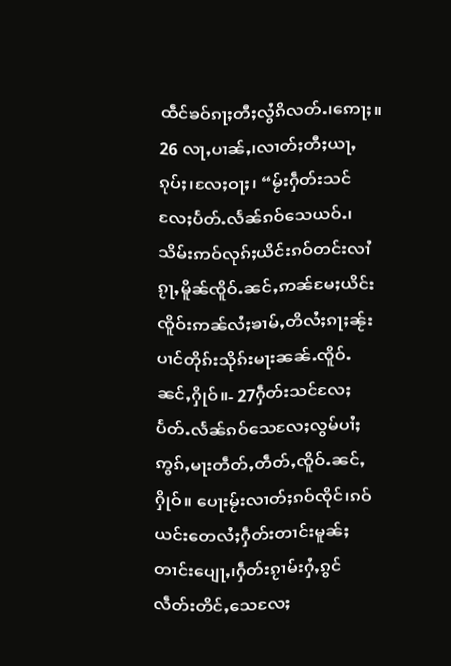ထဵင်ၶဝ်ၵႃႈတီႈလွႆၵိလတ်ႉ၊ဢေႃႈ။
26 လႃႇပၢၼ်ႇ၊လၢတ်ႈတီႈယႃႇၵုပ်ႈ၊လႄႈဝႃႈ၊ “မႂ်းႁဵတ်းသင်လႄႈပႅတ်ႉလႅၼ်ၵဝ်သေယဝ်ႉ၊သိမ်းဢဝ်လုၵ်ႈယိင်းၵဝ်တင်းလၢႆၵႂႃႇမိူၼ်ၸိူဝ်ႉၼင်ႇဢၼ်မႄႈယိင်းၸိူဝ်းဢၼ်လႆႈၶၢမ်ႇတိလႆႈၵႃႈၼႂ်းပၢင်တိုၵ်းသိုၵ်းမႃးၼၼ်ႉၸိူဝ်ႉၼင်ႇႁိုဝ်။- 27ႁဵတ်းသင်လႄႈပႅတ်ႉလႅၼ်ၵဝ်သေလႄႈလွမ်ပၢႆႈဢွၵ်ႇမႃးတဵတ်ႇတဵတ်ႇၸိူဝ်ႉၼင်ႇႁိုဝ်။ ပေႃးမႂ်းလၢတ်ႈၵဝ်ၸိုင်၊ၵဝ်ယင်းတေလႆႈႁဵတ်းတၢင်းမူၼ်ႈတၢင်းပျေႃႇ၊ႁဵတ်းၵႂၢမ်းႁႆႇၵွင်လဵတ်းတိင်ႇသေလႄႈ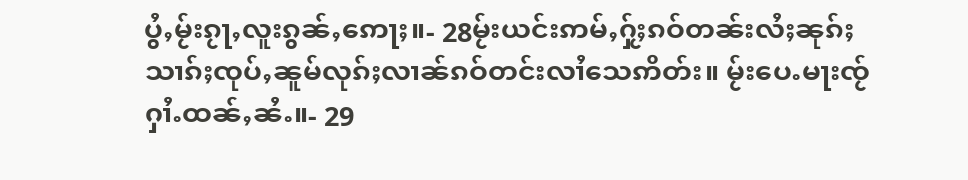ပွႆႇမႂ်းၵႂႃႇလူးၵွၼ်ႇဢေႃႈ။- 28မႂ်းယင်းဢမ်ႇႁႂ်ႈၵဝ်တၼ်းလႆႈၼုၵ်ႈသၢၵ်ႈၸုပ်ႇၼူမ်လုၵ်ႈလၢၼ်ၵဝ်တင်းလၢႆသေဢိတ်း။ မႂ်းပေႉမႃးၸႂ်ႁၢႆႉထၼ်ႇၼႆႉ။- 29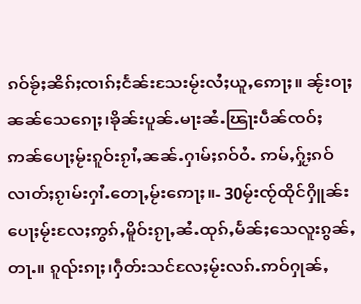ၵဝ်ၶႂ်ႈၼိၵ်ႈၸၢၵ်ႈငႅၼ်းသႄးမႂ်းလႆႈယူႇဢေႃႈ။ ၼႂ်းဝႃႈၼၼ်သေၵေႃႈ၊ၶိုၼ်းပူၼ်ႉမႃးၼႆႉၽြႃးပဵၼ်ၸဝ်ႈဢၼ်ပေႃႈမႂ်းၵူဝ်းၵႂၢႆႇၼၼ်ႉႁၢမ်ႈၵဝ်ဝႆႉ ဢမ်ႇႁႂ်ႈၵဝ်လၢတ်ႈၵႂၢမ်းႁၢႆႉတေႃႇမႂ်းဢေႃႈ။- 30မႂ်းၸႂ်ထိုင်ႁိူၼ်းပေႃႈမႂ်းလႄႈဢွၵ်ႇမိူဝ်းၵႂႃႇၼႆႉထုၵ်ႇမႅၼ်ႈသေလူးၵွၼ်ႇတႃႉ။ ၵူၺ်းၵႃႈ၊ႁဵတ်းသင်လႄႈမႂ်းလၵ်ႉဢဝ်ႁုၼ်ႇ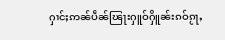ႁၢင်ႈဢၼ်ပဵၼ်ၽြႃးႁူဝ်ႁိူၼ်းၵဝ်ၵႂႃႇ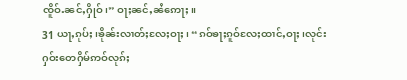ၸိူဝ်ႉၼင်ႇႁိုဝ်၊” ဝႃႈၼင်ႇၼႆဢေႃႈ။
31 ယႃႇၵုပ်ႈ၊ၶိုၼ်းလၢတ်ႈလႄႈဝႃႈ၊ “ၵဝ်ၶႃႈၵူဝ်လႄႈထၢင်ႇဝႃႈ၊လုင်းႁဝ်းတေႁိမ်ဢဝ်လုၵ်ႈ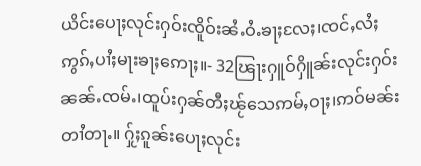ယိင်းပေႃႈလုင်းႁဝ်းၸိူဝ်းၼႆႉဝႆႉၶႃႈလႄႈ၊ၸင်ႇလႆႈဢွၵ်ႇပၢႆႈမႃးၶႃႈဢေႃႈ။- 32ၽြႃးႁူဝ်ႁိူၼ်းလုင်းႁဝ်းၼၼ်ႉၸမ်ႉ၊ထူပ်းႁၼ်တီႈၽႂ်သေဢမ်ႇဝႃႈ၊ဢဝ်မၼ်းတၢႆတႃႉ။ ႁႂ်ႈၵူၼ်းပေႃႈလုင်း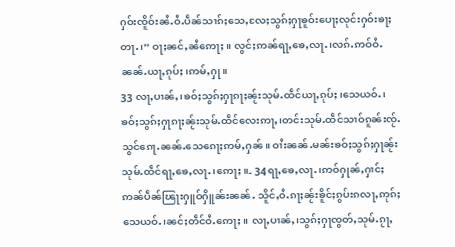ႁဝ်းၸိူဝ်းၼႆႉဝႆႉပဵၼ်သၢၵ်ႈသေႇလႄႈသွၵ်ႈႁႃၶူဝ်းပေႃႈလုင်းႁဝ်းၶႃႈတႃႉ၊” ဝႃႈၼင်ႇၼႆဢေႃႈ။ လွင်ႈဢၼ်ရႃႇၶေႇလႃႉ၊လၵ်ႉဢဝ်ဝႆႉၼၼ်ႉယႃႇၵုပ်ႈ၊ဢမ်ႇႁု။
33 လႃႇပၢၼ်ႇ၊ၶဝ်ႈသွၵ်ႈႁႃၵႃႈၼႂ်းသုမ်ႉထဵင်ယႃႇၵုပ်ႈ၊သေယဝ်ႉ၊ၶဝ်ႈသွၵ်ႈႁႃၵႃႈၼႂ်းသုမ်ႉထဵင်လေးဢႃႇ၊တင်းသုမ်ႉထဵင်သၢဝ်ၵူၼ်းၸႂ်ႉသွင်ၵေႃႉၼၼ်ႉသေၵေႃႈဢမ်ႇႁၼ်။ ဝၢႆးၼၼ်ႉမၼ်းၶဝ်ႈသွၵ်ႈႁႃၼႂ်းသုမ်ႉထဵင်ရႃႇၶေႇလႃႉ၊ဢေႃႈ။- 34ရႃႇၶေႇလႃႉ၊ဢဝ်ႁုၼ်ႇႁၢင်ႈဢၼ်ပဵၼ်ၽြႃးႁူဝ်ႁိူၼ်းၼၼ်ႉ သိူင်ႇဝႆႉၵႃႈၼႂ်းၶိူင်ႈၵွပ်းၵလႃႇဢုၵ်ႈသေယဝ်ႉ၊ၼင်ႈတဵင်ဝႆႉဢေႃႈ။ လႃႇပၢၼ်ႇ၊သွၵ်ႈႁႃၸွတ်ႇသုမ်ႉၵႂႃႇ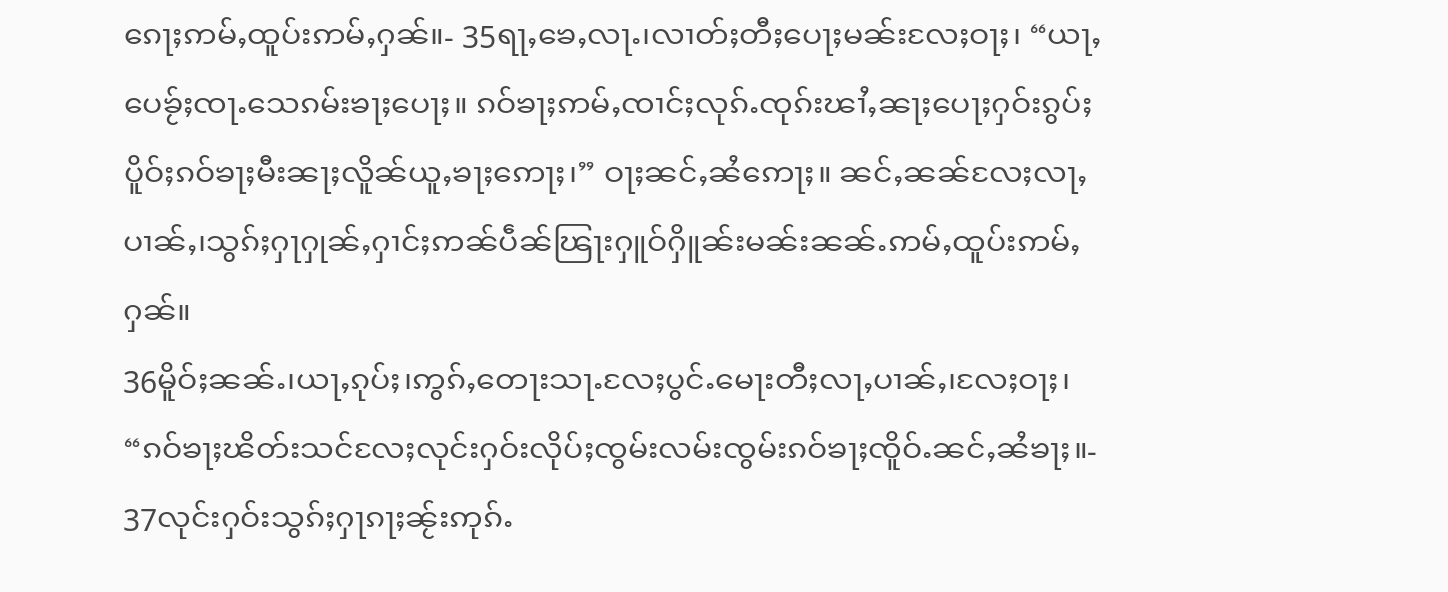ၵေႃႈဢမ်ႇထူပ်းဢမ်ႇႁၼ်။- 35ရႃႇၶေႇလႃႉ၊လၢတ်ႈတီႈပေႃႈမၼ်းလႄႈဝႃႈ၊ “ယႃႇပေၶႂ်ႈၸႃႉသေၵမ်းၶႃႈပေႃႈ။ ၵဝ်ၶႃႈဢမ်ႇၸၢင်ႈလုၵ်ႉၸုၵ်းၽၢႆႇၼႃႈပေႃႈႁဝ်းၵွပ်ႈပိူဝ်ႈၵဝ်ၶႃႈမီးၼႃႈလိူၼ်ယူႇၶႃႈဢေႃႈ၊” ဝႃႈၼင်ႇၼႆဢေႃႈ။ ၼင်ႇၼၼ်လႄႈလႃႇပၢၼ်ႇ၊သွၵ်ႈႁႃႁုၼ်ႇႁၢင်ႈဢၼ်ပဵၼ်ၽြႃးႁူဝ်ႁိူၼ်းမၼ်းၼၼ်ႉဢမ်ႇထူပ်းဢမ်ႇႁၼ်။
36မိူဝ်ႈၼၼ်ႉ၊ယႃႇၵုပ်ႈ၊ဢွၵ်ႇတေႃးသႃႉလႄႈပွင်ႉမေႃးတီႈလႃႇပၢၼ်ႇ၊လႄႈဝႃႈ၊ “ၵဝ်ၶႃႈၽိတ်းသင်လႄႈလုင်းႁဝ်းလိုပ်ႈၸွမ်းလမ်းၸွမ်းၵဝ်ၶႃႈၸိူဝ်ႉၼင်ႇၼႆၶႃႈ။- 37လုင်းႁဝ်းသွၵ်ႈႁႃၵႃႈၼႂ်းဢုၵ်ႉ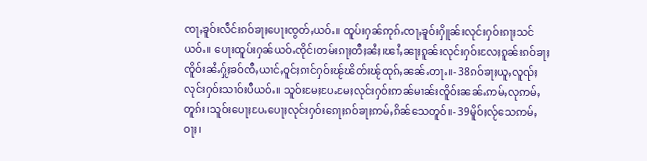ၸႃႇၶူဝ်းလဵင်းၵဝ်ၶႃႈပေႃးၸွတ်ႇယဝ်ႉ။ ထူပ်းႁၼ်ဢုၵ်ႉၸႃႇၶူဝ်းႁိူၼ်းလုင်းႁဝ်းၵႃႈသင်ယဝ်ႉ။ ပေႃးထူပ်းႁၼ်ယဝ်ႉၸိုင်၊တမ်းၵႃႈတီႈၼႆႈ၊ၽၢႆႇၼႃႈၵူၼ်းလုင်းႁဝ်းလႄႈၵူၼ်းၵဝ်ၶႃႈၸိူဝ်းၼႆႉႁႂ်ႈၶဝ်ၸီႇယၢင်ႇဝူင်ႈၵၢင်ႁဝ်းၽႂ်ၽိတ်းၽႂ်ထုၵ်ႇၼၼ်ႉတႃႉ။- 38ၵဝ်ၶႃႈယူႇလူၺ်ႈလုင်းႁဝ်းသၢဝ်းပီယဝ်ႉ။ သူဝ်းမႄႈပႄႉမႄႈလုင်းႁဝ်းဢၼ်မၢၼ်းၸိူဝ်းၼၼ်ႉဢမ်ႇလုဢမ်ႇတူၵ်း၊သူဝ်းပေႃႈပႄႉပေႃႈလုင်းႁဝ်းၵေႃႈၵဝ်ၶႃႈဢမ်ႇၵိၼ်သေတူဝ်။- 39မိူဝ်ႈလႂ်သေဢမ်ႇဝႃႈ၊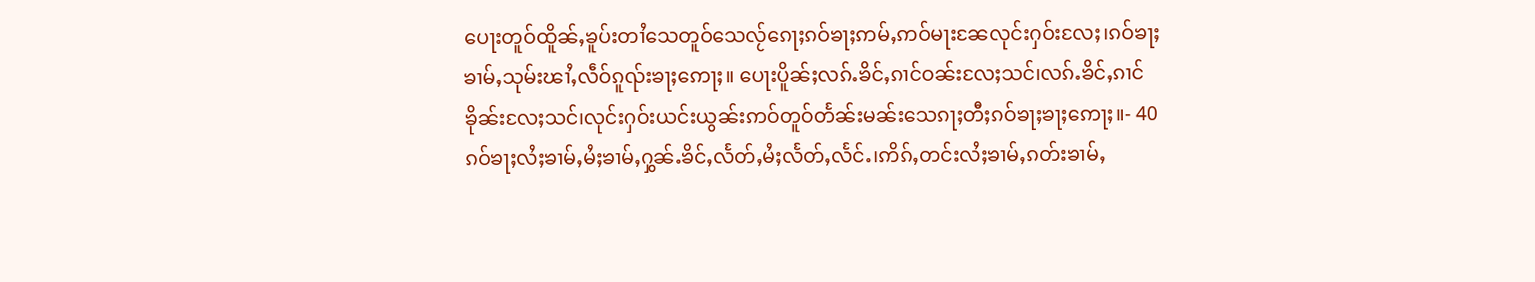ပေႃးတူဝ်ထိူၼ်ႇၶူပ်းတၢႆသေတူဝ်သေလႂ်ၵေႃႈၵဝ်ၶႃႈဢမ်ႇဢဝ်မႃးၼႄလုင်းႁဝ်းလႄႈ၊ၵဝ်ၶႃႈၶၢမ်ႇသုမ်းၽၢႆႇလဵဝ်ၵူၺ်းၶႃႈဢေႃႈ။ ပေႃးပိူၼ်ႈလၵ်ႉၶိင်ႇၵၢင်ဝၼ်းလႄႈသင်၊လၵ်ႉၶိင်ႇၵၢင်ၶိုၼ်းလႄႈသင်၊လုင်းႁဝ်းယင်းယွၼ်းဢဝ်တူဝ်တႅၼ်းမၼ်းသေၵႃႈတီႈၵဝ်ၶႃႈၶႃႈဢေႃႈ။- 40ၵဝ်ၶႃႈလႆႈၶၢမ်ႇမႆႈၶၢမ်ႇႁွၼ်ႉၶိင်ႇလႅတ်ႇမႆႈလႅတ်ႇလႅင်ႉ၊ဢိၵ်ႇတင်းလႆႈၶၢမ်ႇၵတ်းၶၢမ်ႇ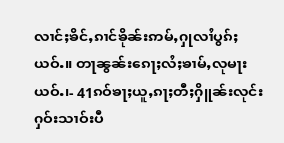လၢင်ႈၶိင်ႇၵၢင်ၶိုၼ်းဢမ်ႇႁုလၢႆပွၵ်ႈယဝ်ႉ။ တႃၼွၼ်းၵေႃႈလႆႈၶၢမ်ႇလုမႃးယဝ်ႉ၊- 41ၵဝ်ၶႃႈယူႇၵႃႈတီႈႁိူၼ်းလုင်းႁဝ်းသၢဝ်းပီ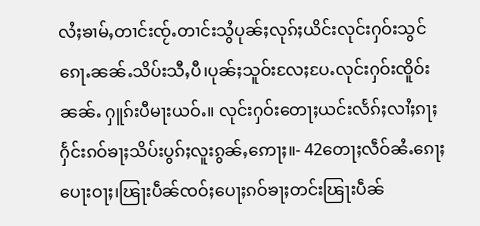လႆႈၶၢမ်ႇတၢင်းၸႂ်ႉတၢင်းသွႆပုၼ်ႈလုၵ်ႈယိင်းလုင်းႁဝ်းသွင်ၵေႃႉၼၼ်ႉသိပ်းသီႇပီ၊ပုၼ်ႈသူဝ်းလႄႈပႄႉလုင်းႁဝ်းၸိူဝ်းၼၼ်ႉ ႁူၵ်းပီမႃးယဝ်ႉ။ လုင်းႁဝ်းတေႃႈယင်းလႅၵ်ႈလၢႆႈၵႃႈႁႅင်းၵဝ်ၶႃႈသိပ်းပွၵ်ႈလူးၵွၼ်ႇဢေႃႈ။- 42တေႃႈလဵဝ်ၼႆႉၵေႃႈပေႃးဝႃႈ၊ၽြႃးပဵၼ်ၸဝ်ႈပေႃႈၵဝ်ၶႃႈတင်းၽြႃးပဵၼ်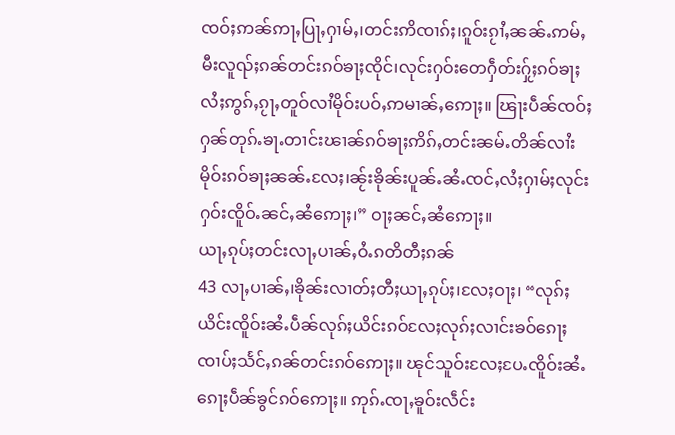ၸဝ်ႈဢၼ်ဢႃႇပြႃႇႁၢမ်ႇ၊တင်းဢိၸၢၵ်ႈ၊ၵူဝ်းၵႂၢႆႇၼၼ်ႉဢမ်ႇမီးလူၺ်ႈၵၼ်တင်းၵဝ်ၶႃႈၸိုင်၊လုင်းႁဝ်းတေႁဵတ်းႁႂ်ႈၵဝ်ၶႃႈလႆႈဢွၵ်ႇၵႂႃႇတူဝ်လၢႆမိုဝ်းပဝ်ႇဢမၢၼ်ႇဢေႃႈ။ ၽြႃးပဵၼ်ၸဝ်ႈႁၼ်တုၵ်ႉၶႃႉတၢင်းၽၢၼ်ၵဝ်ၶႃႈဢိၵ်ႇတင်းၼမ်ႉတိၼ်လၢႆးမိုဝ်းၵဝ်ၶႃႈၼၼ်ႉလႄႈ၊ၼႂ်းၶိုၼ်းပူၼ်ႉၼႆႉၸင်ႇလႆႈႁၢမ်ႈလုင်းႁဝ်းၸိူဝ်ႉၼင်ႇၼႆဢေႃႈ၊” ဝႃႈၼင်ႇၼႆဢေႃႈ။
ယႃႇၵုပ်ႈတင်းလႃႇပၢၼ်ႇဝႆႉၵတိတီႈၵၼ်
43 လႃႇပၢၼ်ႇ၊ၶိုၼ်းလၢတ်ႈတီႈယႃႇၵုပ်ႈ၊လႄႈဝႃႈ၊ “လုၵ်ႈယိင်းၸိူဝ်းၼႆႉပဵၼ်လုၵ်ႈယိင်းၵဝ်လႄႈလုၵ်ႈလၢင်းၶဝ်ၵေႃႈၸၢပ်ႈသႅင်ႇၵၼ်တင်းၵဝ်ဢေႃႈ။ ၽုင်သူဝ်းလႄႈပႄႉၸိူဝ်းၼႆႉၵေႃႈပဵၼ်ၶွင်ၵဝ်ဢေႃႈ။ ဢုၵ်ႉၸႃႇၶူဝ်းလဵင်း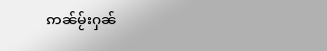ဢၼ်မႂ်းႁၼ်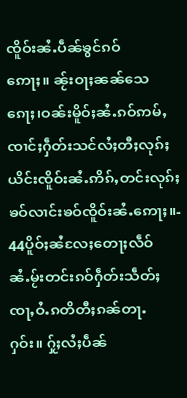ၸိူဝ်းၼႆႉပဵၼ်ၶွင်ၵဝ်ဢေႃႈ။ ၼႂ်းဝႃႈၼၼ်သေၵေႃႈ၊ဝၼ်းမိူဝ်ႈၼႆႉၵဝ်ဢမ်ႇၸၢင်ႈႁဵတ်းသင်လႆႈတီႈလုၵ်ႈယိင်းၸိူဝ်းၼႆႉဢိၵ်ႇတင်းလုၵ်ႈၶဝ်လၢင်းၶဝ်ၸိူဝ်းၼႆႉဢေႃႈ။- 44ပိူဝ်ႈၼႆလႄႈတေႃႈလဵဝ်ၼႆႉမႂ်းတင်းၵဝ်ႁဵတ်းသဵတ်ႈၸႃႇဝႆႉၵတိတီႈၵၼ်တႃႉႁဝ်း။ ႁႂ်ႈလႆႈပဵၼ်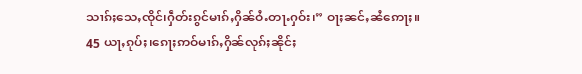သၢၵ်ႈသေႇၸိုင်၊ႁဵတ်းၵွင်မၢၵ်ႇႁိၼ်ဝႆႉတႃႉႁဝ်း၊” ဝႃႈၼင်ႇၼႆဢေႃႈ။
45 ယႃႇၵုပ်ႈ၊ၵေႃႈဢဝ်မၢၵ်ႇႁိၼ်လုၵ်ႈၼိုင်ႈ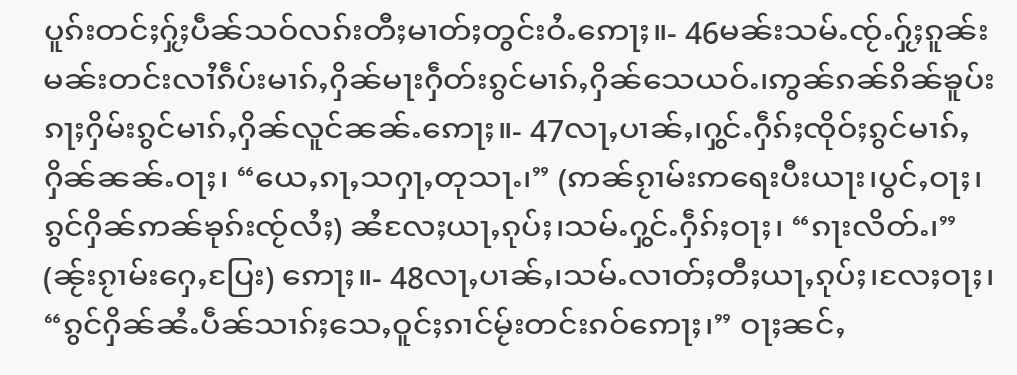ပူၵ်းတင်ႈႁႂ်ႈပဵၼ်သဝ်လၵ်းတီႈမၢတ်ႈတွင်းဝႆႉဢေႃႈ။- 46မၼ်းသမ်ႉၸႂ်ႉႁႂ်ႈၵူၼ်းမၼ်းတင်းလၢႆၵဵပ်းမၢၵ်ႇႁိၼ်မႃးႁဵတ်းၵွင်မၢၵ်ႇႁိၼ်သေယဝ်ႉ၊ဢွၼ်ၵၼ်ၵိၼ်ၶူပ်းၵႃႈႁိမ်းၵွင်မၢၵ်ႇႁိၼ်လူင်ၼၼ်ႉဢေႃႈ။- 47လႃႇပၢၼ်ႇ၊ႁွင်ႉႁဵၵ်ႈၸိုဝ်ႈၵွင်မၢၵ်ႇႁိၼ်ၼၼ်ႉဝႃႈ၊ “ယေႇၵႃႇသႁႃႇတုသႃႉ၊” (ဢၼ်ၵႂၢမ်းဢရေးပီးယႃး၊ပွင်ႇဝႃႈ၊ၵွင်ႁိၼ်ဢၼ်ၶုၵ်းၸႂ်လႆႈ) ၼႆလႄႈယႃႇၵုပ်ႈ၊သမ်ႉႁွင်ႉႁဵၵ်ႈဝႃႈ၊ “ၵႃးလိတ်ႉ၊” (ၼႂ်းၵႂၢမ်းႁေႇပြႄး) ဢေႃႈ။- 48လႃႇပၢၼ်ႇ၊သမ်ႉလၢတ်ႈတီႈယႃႇၵုပ်ႈ၊လႄႈဝႃႈ၊ “ၵွင်ႁိၼ်ၼႆႉပဵၼ်သၢၵ်ႈသေႇဝူင်ႈၵၢင်မႂ်းတင်းၵဝ်ဢေႃႈ၊” ဝႃႈၼင်ႇ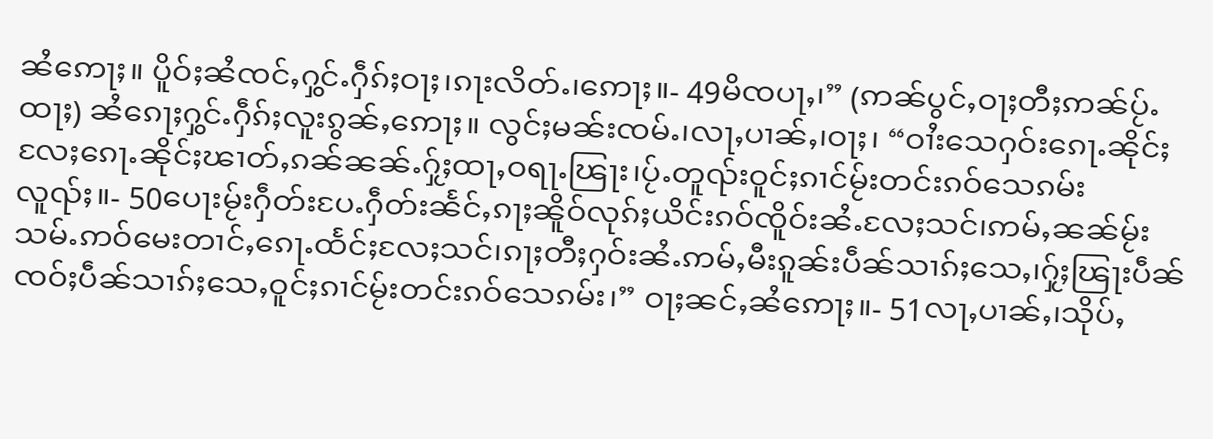ၼႆဢေႃႈ။ ပိူဝ်ႈၼႆၸင်ႇႁွင်ႉႁဵၵ်ႈဝႃႈ၊ၵႃးလိတ်ႉ၊ဢေႃႈ။- 49မိၸပႃႇ၊” (ဢၼ်ပွင်ႇဝႃႈတီႈဢၼ်ပႂ်ႉထႃႈ) ၼႆၵေႃႈႁွင်ႉႁဵၵ်ႈလူးၵွၼ်ႇဢေႃႈ။ လွင်ႈမၼ်းၸမ်ႉ၊လႃႇပၢၼ်ႇ၊ဝႃႈ၊ “ဝၢႆးသေႁဝ်းၵေႃႉၼိုင်ႈလႄႈၵေႃႉၼိုင်ႈၽၢတ်ႇၵၼ်ၼၼ်ႉႁႂ်ႈထႃႇဝရႃႉၽြႃး၊ပႂ်ႉတူၺ်းဝူင်ႈၵၢင်မႂ်းတင်းၵဝ်သေၵမ်းလူၺ်ႈ။- 50ပေႃးမႂ်းႁဵတ်းပႄႉႁဵတ်းၼႅင်ႇၵႃႈၼိူဝ်လုၵ်ႈယိင်းၵဝ်ၸိူဝ်းၼႆႉလႄႈသင်၊ဢမ်ႇၼၼ်မႂ်းသမ်ႉဢဝ်မေးတၢင်ႇၵေႃႉထႅင်ႈလႄႈသင်၊ၵႃႈတီႈႁဝ်းၼႆႉဢမ်ႇမီးၵူၼ်းပဵၼ်သၢၵ်ႈသေႇ၊ႁႂ်ႈၽြႃးပဵၼ်ၸဝ်ႈပဵၼ်သၢၵ်ႈသေႇဝူင်ႈၵၢင်မႂ်းတင်းၵဝ်သေၵမ်း၊” ဝႃႈၼင်ႇၼႆဢေႃႈ။- 51လႃႇပၢၼ်ႇ၊သိုပ်ႇ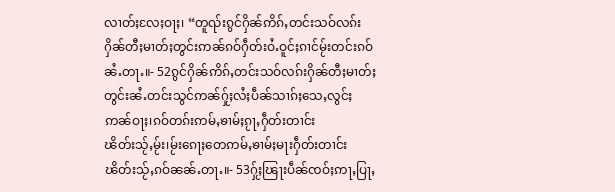လၢတ်ႈလႄႈဝႃႈ၊ “တူၺ်းၵွင်ႁိၼ်ဢိၵ်ႇတင်းသဝ်လၵ်းႁိၼ်တီႈမၢတ်ႈတွင်းဢၼ်ၵဝ်ႁဵတ်းဝႆႉဝူင်ႈၵၢင်မႂ်းတင်းၵဝ်ၼႆႉတႃႉ။- 52ၵွင်ႁိၼ်ဢိၵ်ႇတင်းသဝ်လၵ်းႁိၼ်တီႈမၢတ်ႈတွင်းၼႆႉတင်းသွင်ဢၼ်ႁႂ်ႈလႆႈပဵၼ်သၢၵ်ႈသေႇလွင်ႈဢၼ်ဝႃႈ၊ၵဝ်တၵ်းဢမ်ႇၶၢမ်ႈၵႂႃႇႁဵတ်းတၢင်းၽိတ်းသႂ်ႇမႂ်း၊မႂ်းၵေႃႈတေဢမ်ႇၶၢမ်ႈမႃးႁဵတ်းတၢင်းၽိတ်းသႂ်ႇၵဝ်ၼၼ်ႉတႃႉ။- 53ႁႂ်ႈၽြႃးပဵၼ်ၸဝ်ႈဢႃႇပြႃႇ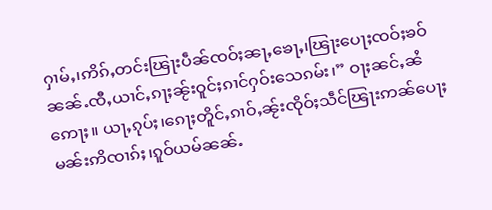ႁၢမ်ႇ၊ဢိၵ်ႇတင်းၽြႃးပဵၼ်ၸဝ်ႈၼႃႇၶေႃႇ၊ၽြႃးပေႃႈၸဝ်ႈၶဝ်ၼၼ်ႉၸီႇယၢင်ႇၵႃႈၼႂ်းဝူင်ႈၵၢင်ႁဝ်းသေၵမ်း၊” ဝႃႈၼင်ႇၼႆဢေႃႈ။ ယႃႇၵုပ်ႈ၊ၵေႃႈတိူင်ႇၵၢဝ်ႇၼႂ်းၸိုဝ်ႈသဵင်ၽြႃးဢၼ်ပေႃႈမၼ်းဢိၸၢၵ်ႈ၊ၵူဝ်ယမ်ၼၼ်ႉ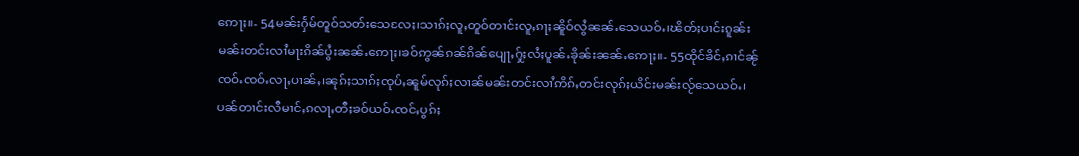ဢေႃႈ။- 54မၼ်းႁႅမ်တူဝ်သတ်းသေလႄႈ၊သၢၵ်ႈလူႇတူဝ်တၢင်းလူႇၵႃႈၼိူဝ်လွႆၼၼ်ႉသေယဝ်ႉ၊ၽိတ်ႈပၢင်းၵူၼ်းမၼ်းတင်းလၢႆမႃးၵိၼ်ပွႆးၼၼ်ႉဢေႃႈ၊ၶဝ်ဢွၼ်ၵၼ်ၵိၼ်ပျေႃႇႁႂ်ႈလႆႈပူၼ်ႉၶိုၼ်းၼၼ်ႉဢေႃႈ။- 55ထိုင်ၶိင်ႇၵၢင်ၼႂ်ၸဝ်ႉၸဝ်ႉလႃႇပၢၼ်ႇ၊ၼုၵ်ႈသၢၵ်ႈၸုပ်ႇၼူမ်လုၵ်ႈလၢၼ်မၼ်းတင်းလၢႆဢိၵ်ႇတင်းလုၵ်ႈယိင်းမၼ်းလႂ်သေယဝ်ႉ၊ပၼ်တၢင်းလီမၢင်ႇၵလႃႇတီႈၶဝ်ယဝ်ႉၸင်ႇပွၵ်ႈ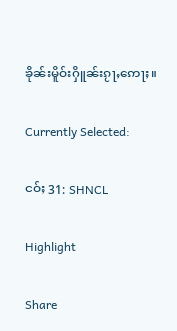ၶိုၼ်းမိူဝ်းႁိူၼ်းၵႂႃႇဢေႃႈ။

Currently Selected:

ငဝ်ႈ 31: SHNCL

Highlight

Share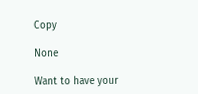Copy

None

Want to have your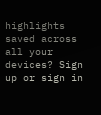highlights saved across all your devices? Sign up or sign in